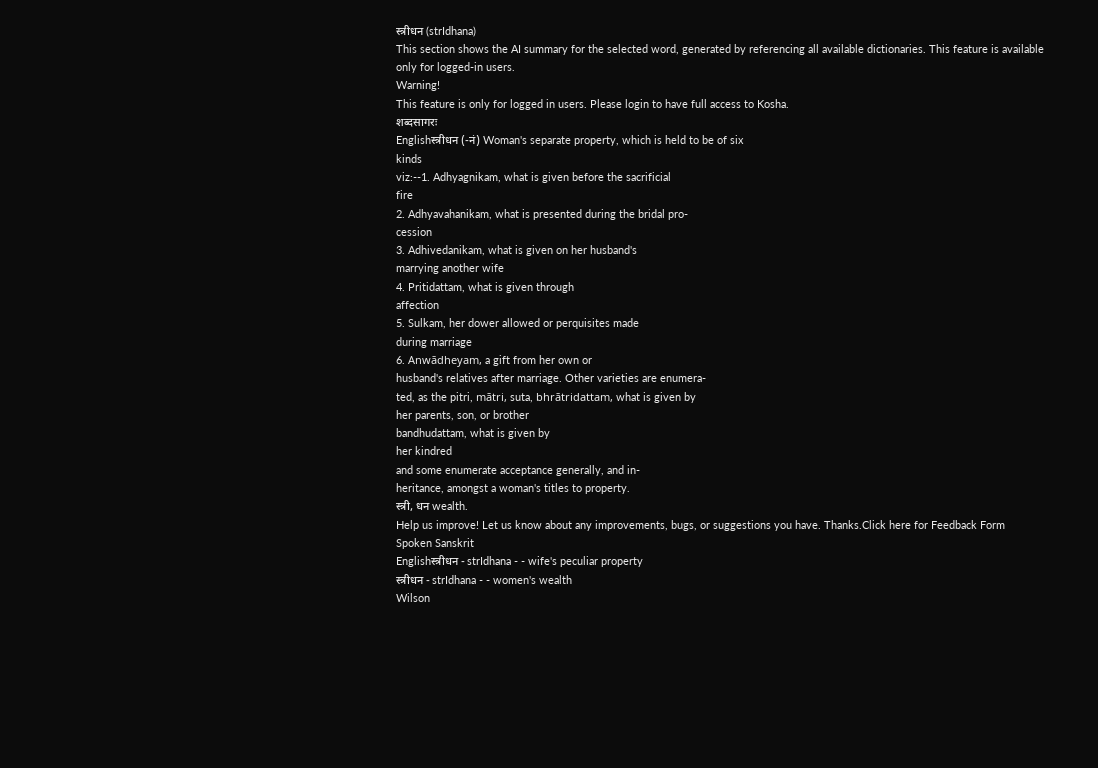स्त्रीधन (strIdhana)
This section shows the AI summary for the selected word, generated by referencing all available dictionaries. This feature is available only for logged-in users.
Warning!
This feature is only for logged in users. Please login to have full access to Kosha.
शब्दसागरः
Englishस्त्रीधन (-नं) Woman's separate property, which is held to be of six
kinds
viz:--1. Adhyagnikam, what is given before the sacrificial
fire
2. Adhyavahanikam, what is presented during the bridal pro-
cession
3. Adhivedanikam, what is given on her husband's
marrying another wife
4. Pritidattam, what is given through
affection
5. Sulkam, her dower allowed or perquisites made
during marriage
6. Anwādheyam, a gift from her own or
husband's relatives after marriage. Other varieties are enumera-
ted, as the pitri, mātri, suta, bhrātridattam, what is given by
her parents, son, or brother
bandhudattam, what is given by
her kindred
and some enumerate acceptance generally, and in-
heritance, amongst a woman's titles to property.
स्त्री, धन wealth.
Help us improve! Let us know about any improvements, bugs, or suggestions you have. Thanks.Click here for Feedback Form
Spoken Sanskrit
Englishस्त्रीधन - strIdhana - - wife's peculiar property
स्त्रीधन - strIdhana - - women's wealth
Wilson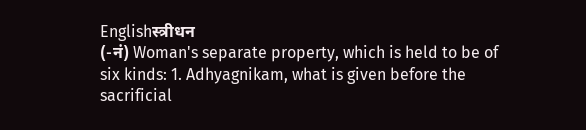Englishस्त्रीधन
(-नं) Woman's separate property, which is held to be of
six kinds: 1. Adhyagnikam, what is given before the sacrificial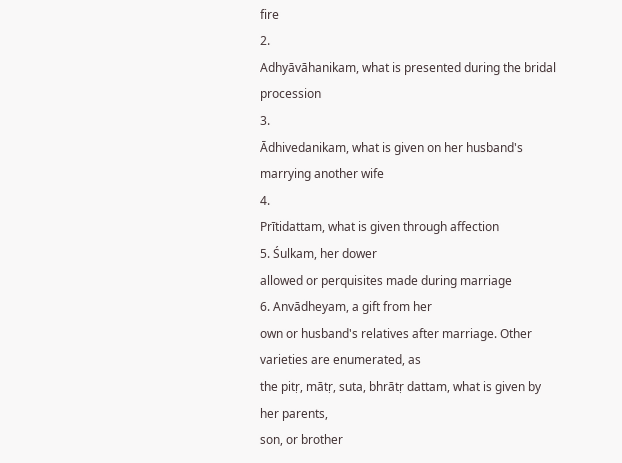fire
2.
Adhyāvāhanikam, what is presented during the bridal procession
3.
Ādhivedanikam, what is given on her husband's marrying another wife
4.
Prītidattam, what is given through affection
5. Śulkam, her dower
allowed or perquisites made during marriage
6. Anvādheyam, a gift from her
own or husband's relatives after marriage. Other varieties are enumerated, as
the pitṛ, mātṛ, suta, bhrātṛ dattam, what is given by her parents,
son, or brother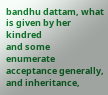bandhu dattam, what is given by her kindred
and some
enumerate acceptance generally, and inheritance,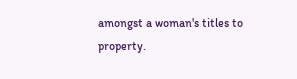amongst a woman's titles to
property.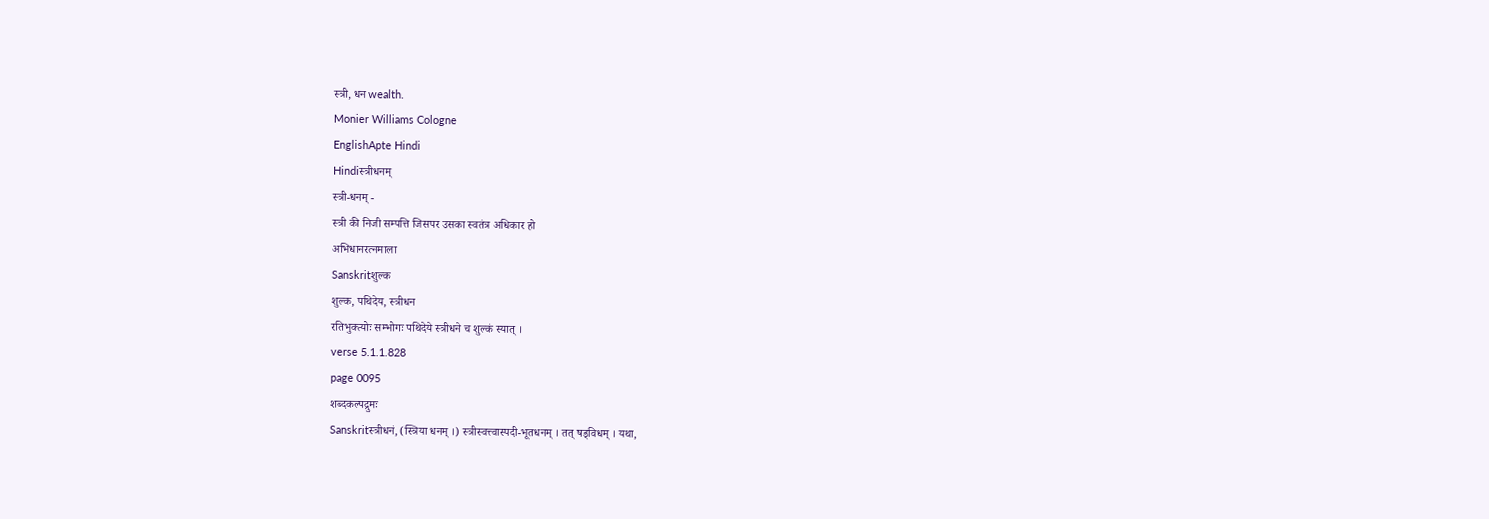स्त्री, धन wealth.
Monier Williams Cologne
EnglishApte Hindi
Hindiस्त्रीधनम्
स्त्री-धनम् -
स्त्री की निजी सम्पत्ति जिसपर उसका स्वतंत्र अधिकार हो
अभिधानरत्नमाला
Sanskritशुल्क
शुल्क, पथिदेय, स्त्रीधन
रतिभुक्त्योः सम्भोगः पथिदेये स्त्रीधने च शुल्कं स्यात् ।
verse 5.1.1.828
page 0095
शब्दकल्पद्रुमः
Sanskritस्त्रीधनं, (स्त्रिया धनम् ।) स्त्रीस्वत्त्वास्पदी-भूतधनम् । तत् षड्विधम् । यथा,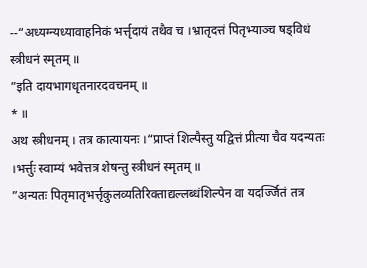--“अध्यग्न्यध्यावाहनिकं भर्त्तृदायं तथैव च ।भ्रातृदत्तं पितृभ्याञ्च षड्विधं स्त्रीधनं स्मृतम् ॥
”इति दायभागधृतनारदवचनम् ॥
* ॥
अथ स्त्रीधनम् । तत्र कात्यायनः ।“प्राप्तं शिल्पैस्तु यद्वित्तं प्रीत्या चैव यदन्यतः ।भर्त्तुः स्वाम्यं भवेत्तत्र शेषन्तु स्त्रीधनं स्मृतम् ॥
”अन्यतः पितृमातृभर्त्तृकुलव्यतिरिक्ताद्यल्लब्धंशिल्पेन वा यदर्ज्जितं तत्र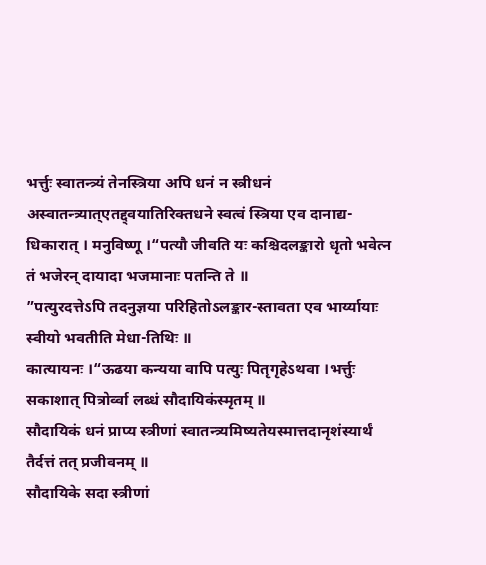भर्त्तुः स्वातन्त्र्यं तेनस्त्रिया अपि धनं न स्त्रीधनं अस्वातन्त्र्यात्एतद्द्वयातिरिक्तधने स्वत्वं स्त्रिया एव दानाद्य-धिकारात् । मनुविष्णू ।“पत्यौ जीवति यः कश्चिदलङ्कारो धृतो भवेत्न तं भजेरन् दायादा भजमानाः पतन्ति ते ॥
”पत्युरदत्तेऽपि तदनुज्ञया परिहितोऽलङ्कार-स्तावता एव भार्य्यायाः स्वीयो भवतीति मेधा-तिथिः ॥
कात्यायनः ।“ऊढया कन्यया वापि पत्युः पितृगृहेऽथवा ।भर्त्तुः सकाशात् पित्रोर्व्वा लब्धं सौदायिकंस्मृतम् ॥
सौदायिकं धनं प्राप्य स्त्रीणां स्वातन्त्र्यमिष्यतेयस्मात्तदानृशंस्यार्थं तैर्दत्तं तत् प्रजीवनम् ॥
सौदायिके सदा स्त्रीणां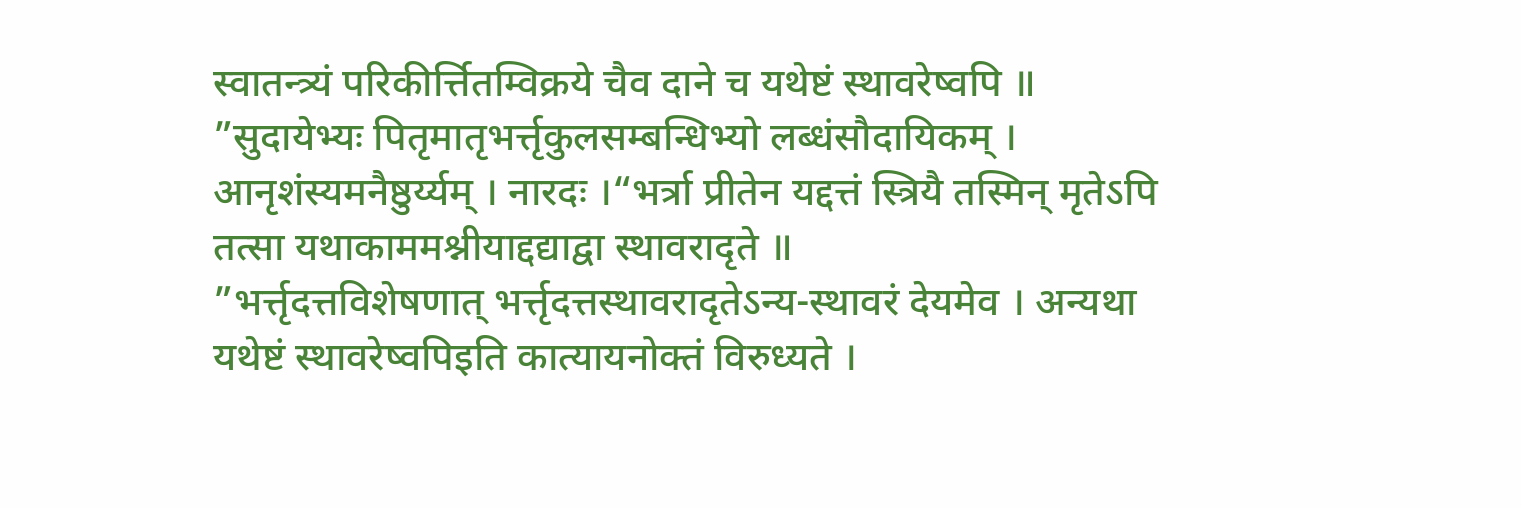स्वातन्त्र्यं परिकीर्त्तितम्विक्रये चैव दाने च यथेष्टं स्थावरेष्वपि ॥
”सुदायेभ्यः पितृमातृभर्त्तृकुलसम्बन्धिभ्यो लब्धंसौदायिकम् । आनृशंस्यमनैष्ठुर्य्यम् । नारदः ।“भर्त्रा प्रीतेन यद्दत्तं स्त्रियै तस्मिन् मृतेऽपि तत्सा यथाकाममश्नीयाद्दद्याद्वा स्थावरादृते ॥
”भर्त्तृदत्तविशेषणात् भर्त्तृदत्तस्थावरादृतेऽन्य-स्थावरं देयमेव । अन्यथा यथेष्टं स्थावरेष्वपिइति कात्यायनोक्तं विरुध्यते ।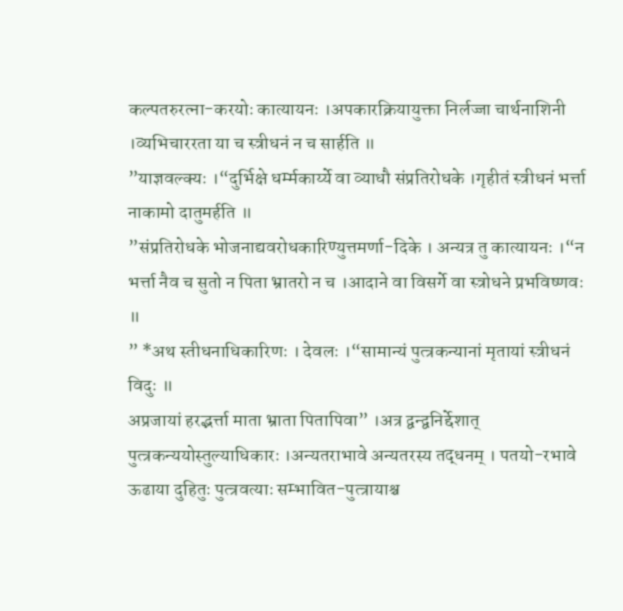कल्पतरुरत्ना-करयोः कात्यायनः ।अपकारक्रियायुक्ता निर्लज्जा चार्थनाशिनी ।व्यभिचाररता या च स्त्रीधनं न च सार्हति ॥
”याज्ञवल्क्यः ।“दुर्भिक्षे धर्म्मकार्य्ये वा व्याधौ संप्रतिरोधके ।गृहीतं स्त्रीधनं भर्त्ता नाकामो दातुमर्हति ॥
”संप्रतिरोधके भोजनाद्यवरोधकारिण्युत्तमर्णा-दिके । अन्यत्र तु कात्यायनः ।“न भर्त्ता नैव च सुतो न पिता भ्रातरो न च ।आदाने वा विसर्गे वा स्त्रोधने प्रभविष्णवः ॥
” *अथ स्तीधनाधिकारिणः । देवलः ।“सामान्यं पुत्त्रकन्यानां मृतायां स्त्रीधनं विदुः ॥
अप्रजायां हरद्भर्त्ता माता भ्राता पितापिवा” ।अत्र द्वन्द्वनिर्द्देशात् पुत्त्रकन्ययोस्तुल्याधिकारः ।अन्यतराभावे अन्यतरस्य तद्धनम् । पतयो-रभावे ऊढाया दुहितुः पुत्त्रवत्याः सम्भावित-पुत्त्रायाश्च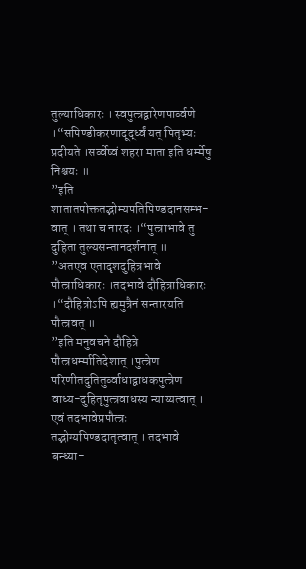तुल्याधिकारः । स्वपुत्त्रद्वारेणपार्व्वणे ।“सपिण्डीकरणादूर्द्ध्वं यत् पितृभ्यः प्रदीयते ।सर्व्वेष्वं शहरा माता इति धर्म्मेषु निश्चयः ॥
”इति शातातपोक्ततद्भोम्यपतिपिण्डदानसम्भ-वात् । तथा च नारदः ।“पुत्त्राभावे तु दुहिता तुल्यसन्तानदर्शनात् ॥
”अतएव एतादृशदुहित्रभावे पौत्त्राधिकारः ।तदभावे दौहित्राधिकारः ।“दौहित्रोऽपि ह्यमुत्रैनं सन्तारयति पौत्त्रवत् ॥
”इति मनुवचने दौहित्रे पौत्त्रधर्म्मातिदेशात् ।पुत्त्रेण परिणीतदुतितुर्व्वाधाद्वाधकपुत्त्रेण वाध्य-दुहितृपुत्त्रवाधस्य न्याय्यत्वात् । एवं तदभावेप्रपौत्त्रः तद्भोग्यपिण्डदातृत्वात् । तदभावे बन्ध्या-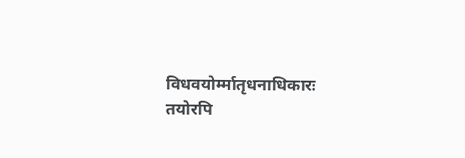विधवयोर्म्मातृधनाधिकारः तयोरपि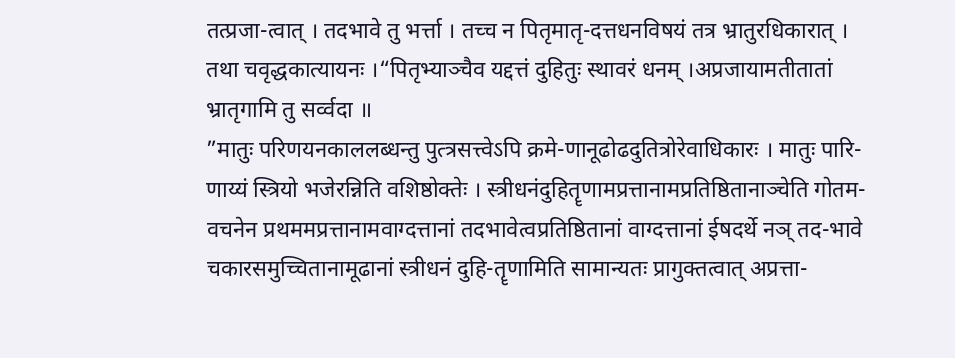तत्प्रजा-त्वात् । तदभावे तु भर्त्ता । तच्च न पितृमातृ-दत्तधनविषयं तत्र भ्रातुरधिकारात् । तथा चवृद्धकात्यायनः ।“पितृभ्याञ्चैव यद्दत्तं दुहितुः स्थावरं धनम् ।अप्रजायामतीतातां भ्रातृगामि तु सर्व्वदा ॥
”मातुः परिणयनकाललब्धन्तु पुत्त्रसत्त्वेऽपि क्रमे-णानूढोढदुतित्रोरेवाधिकारः । मातुः पारि-णाय्यं स्त्रियो भजेरन्निति वशिष्ठोक्तेः । स्त्रीधनंदुहितॄणामप्रत्तानामप्रतिष्ठितानाञ्चेति गोतम-वचनेन प्रथममप्रत्तानामवाग्दत्तानां तदभावेत्वप्रतिष्ठितानां वाग्दत्तानां ईषदर्थे नञ् तद-भावे चकारसमुच्चितानामूढानां स्त्रीधनं दुहि-तॄणामिति सामान्यतः प्रागुक्तत्वात् अप्रत्ता-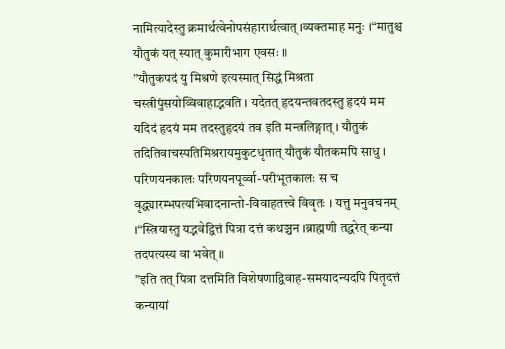नामित्यादेस्तु क्रमार्थत्वेनोपसंहारार्थत्वात् ।व्यक्तमाह मनुः ।“मातुश्च यौतुकं यत् स्यात् कुमारीभाग एवसः ॥
”यौतुकपदं यु मिश्रणे इत्यस्मात् सिद्धं मिश्रता चस्त्रीपुंसयोव्विवाहाद्भवति । यदेतत् हृदयन्तवतदस्तु हृदयं मम यदिदं हृदयं मम तदस्तुहृदयं तव इति मन्त्रलिङ्गात् । यौतुकं तदितिवाचस्पतिमिश्ररायमुकुटधृतात् यौतुकं यौतकमपि साधु । परिणयनकालः परिणयनपूर्व्वा-परीभूतकालः स च वृद्ध्यारम्भपत्यभिवादनान्तो-विवाहतत्त्वे विवृतः । यत्तु मनुवचनम् ।“स्त्रियास्तु यद्भवेद्वित्तं पित्रा दत्तं कथञ्चन ।ब्राह्मणी तद्धरेत् कन्या तदपत्यस्य वा भवेत् ॥
”इति तत् पित्रा दत्तमिति विशेषणाद्विवाह-समयादन्यदपि पितृदत्तं कन्यायां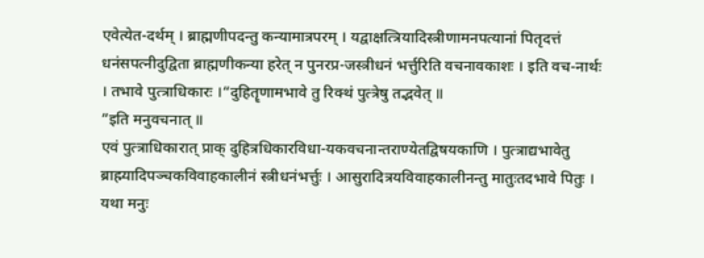एवेत्येत-दर्थम् । ब्राह्मणीपदन्तु कन्यामात्रपरम् । यद्वाक्षत्त्रियादिस्त्रीणामनपत्यानां पितृदत्तं धनंसपत्नीदुद्विता ब्राह्मणीकन्या हरेत् न पुनरप्र-जस्त्रीधनं भर्त्तुरिति वचनावकाशः । इति वच-नार्थः । तभावे पुत्त्राधिकारः ।“दुहितॄणामभावे तु रिक्थं पुत्त्रेषु तद्भवेत् ॥
”इति मनुवचनात् ॥
एवं पुत्त्राधिकारात् प्राक् दुहित्रधिकारविधा-यकवचनान्तराण्येतद्विषयकाणि । पुत्त्राद्यभावेतु ब्राह्म्यादिपञ्चकविवाहकालीनं स्त्रीधनंभर्त्तुः । आसुरादित्रयविवाहकालीनन्तु मातुःतदभावे पितुः । यथा मनुः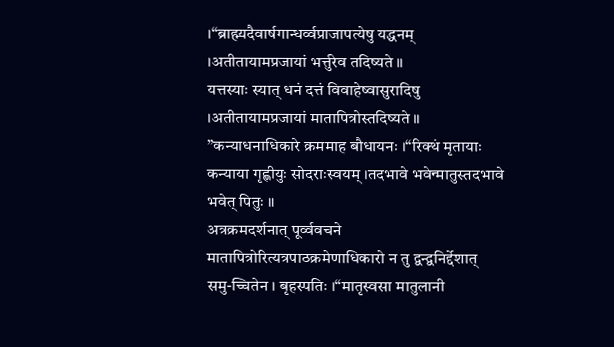।“ब्राह्म्यदैवार्षगान्धर्व्वप्राजापत्येषु यद्धनम् ।अतीतायामप्रजायां भर्त्तुरेव तदिष्यते ॥
यत्तस्याः स्यात् धनं दत्तं विवाहेष्वासुरादिषु ।अतीतायामप्रजायां मातापित्रोस्तदिष्यते ॥
”कन्याधनाधिकारे क्रममाह बौधायनः ।“रिक्थं मृतायाः कन्याया गृह्णीयुः सोदराःस्वयम् ।तदभावे भवेन्मातुस्तदभावे भवेत् पितुः ॥
अत्रक्रमदर्शनात् पूर्व्ववचने मातापित्रोरित्यत्रपाठक्रमेणाधिकारो न तु द्वन्द्वनिर्द्देशात् समु-च्चितेन । बृहस्पतिः ।“मातृस्वसा मातुलानी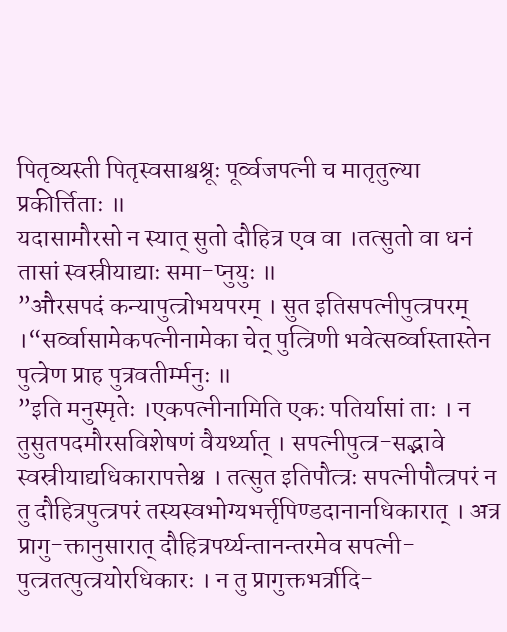पितृव्यस्ती पितृस्वसाश्वश्रूः पूर्व्वजपत्नी च मातृतुल्या प्रकीर्त्तिताः ॥
यदासामौरसो न स्यात् सुतो दौहित्र एव वा ।तत्सुतो वा धनं तासां स्वस्रीयाद्याः समा-प्नुयुः ॥
”औरसपदं कन्यापुत्त्रोभयपरम् । सुत इतिसपत्नीपुत्त्रपरम् ।“सर्व्वासामेकपत्नीनामेका चेत् पुत्त्रिणी भवेत्सर्व्वास्तास्तेन पुत्त्रेण प्राह पुत्रवतीर्म्मनुः ॥
”इति मनुस्मृतेः ।एकपत्नीनामिति एकः पतिर्यासां ताः । न तुसुतपदमौरसविशेषणं वैयर्थ्यात् । सपत्नीपुत्त्र-सद्भावे स्वस्रीयाद्यधिकारापत्तेश्च । तत्सुत इतिपौत्त्रः सपत्नीपौत्त्रपरं न तु दौहित्रपुत्त्रपरं तस्यस्वभोग्यभर्त्तृपिण्डदानानधिकारात् । अत्र प्रागु-क्तानुसारात् दौहित्रपर्य्यन्तानन्तरमेव सपत्नी-पुत्त्रतत्पुत्त्रयोरधिकारः । न तु प्रागुक्तभर्त्रादि-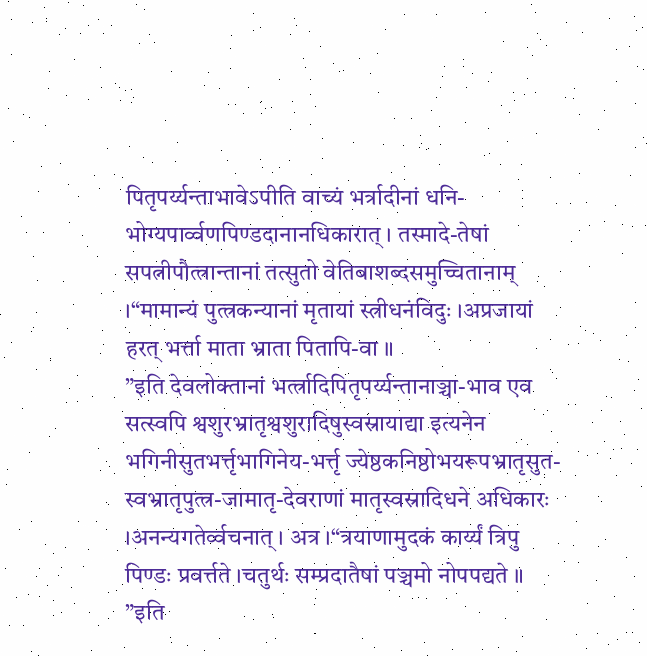पितृपर्य्यन्ताभावेऽपीति वाच्यं भर्त्रादीनां धनि-भोग्यपार्व्वणपिण्डदानानधिकारात् । तस्मादे-तेषां सपत्नीपौत्त्रान्तानां तत्सुतो वेतिबाशब्दसमुच्चितानाम् ।“मामान्यं पुत्त्रकन्यानां मृतायां स्त्रीधनंविदुः ।अप्रजायां हरत् भर्त्ता माता भ्राता पितापि-वा ॥
”इति देवलोक्तानां भर्त्त्रादिपितृपर्य्यन्तानाञ्चा-भाव एव सत्स्वपि श्वशुरभ्रातृश्वशुरादिषुस्वस्रायाद्या इत्यनेन भगिनीसुतभर्त्तृभागिनेय-भर्त्तृ ज्येष्ठकनिष्ठोभयरूपभ्रातृसुत-स्वभ्रातृपुत्त्र-जामातृ-देवराणां मातृस्वस्रादिधने अधिकारः ।अनन्यगतेर्व्वचनात् । अत्र ।“त्रयाणामुदकं कार्य्यं त्रिपु पिण्डः प्रवर्त्तते ।चतुर्थः सम्प्रदातैषां पञ्चमो नोपपद्यते ॥
”इति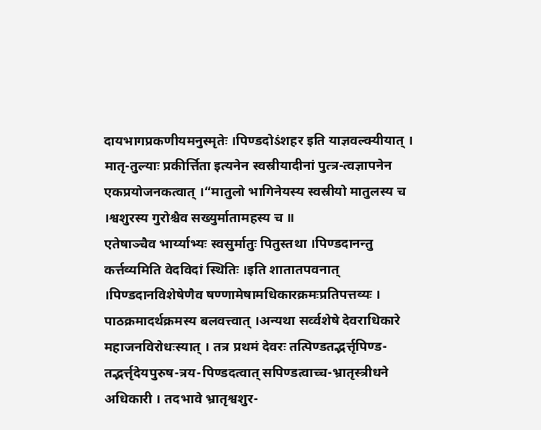दायभागप्रकणीयमनुस्मृतेः ।पिण्डदोऽंशहर इति याज्ञवल्क्यीयात् । मातृ-तुल्याः प्रकीर्त्तिता इत्यनेन स्वस्रीयादीनां पुत्त्र-त्वज्ञापनेन एकप्रयोजनकत्वात् ।“मातुलो भागिनेयस्य स्वस्रीयो मातुलस्य च ।श्वशुरस्य गुरोश्चैव सख्युर्मातामहस्य च ॥
एतेषाञ्चैव भार्य्याभ्यः स्वसुर्मातुः पितुस्तथा ।पिण्डदानन्तु कर्त्तव्यमिति वेदविदां स्थितिः ।इति शातातपवनात् ।पिण्डदानविशेषेणैव षण्णामेषामधिकारक्रमःप्रतिपत्तव्यः । पाठक्रमादर्थक्रमस्य बलवत्त्वात् ।अन्यथा सर्व्वशेषे देवराधिकारे महाजनविरोधःस्यात् । तत्र प्रथमं देवरः तत्पिण्डतद्भर्त्तृपिण्ड-तद्भर्त्तृदेयपुरुष-त्रय-पिण्डदत्वात् सपिण्डत्वाच्च-भ्रातृस्त्रीधने अधिकारी । तदभावे भ्रातृश्वशुर-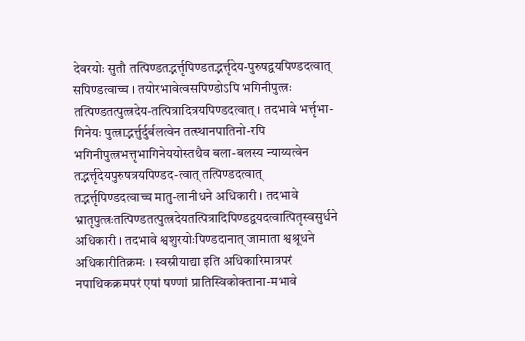देवरयोः सुतौ तत्पिण्डतद्भर्त्तृपिण्डतद्भर्त्तृदेय-पुरुषद्वयपिण्डदत्वात् सपिण्डत्वाच्च । तयोरभावेत्वसपिण्डोऽपि भगिनीपुत्त्रः तत्पिण्डतत्पुत्त्रदेय-तत्पित्रादित्रयपिण्डदत्वात् । तदभावे भर्त्तृभा-गिनेयः पुत्त्राद्भर्त्तुर्दुर्बलत्वेन तत्स्थानपातिनो-रपि भगिनीपुत्त्रभत्तृभागिनेययोस्तथैव बला-बलस्य न्याय्यत्वेन तद्भर्त्तृदेयपुरुषत्रयपिण्डद-त्वात् तत्पिण्डदत्वात् तद्भर्त्तृपिण्डदत्वाच्च मातु-लानीधने अधिकारी । तदभावे भ्रातृपुत्त्रःतत्पिण्डतत्पुत्त्रदेयतत्पित्रादिपिण्डद्वयदत्वात्पितृस्वसुर्धने अधिकारी । तदभावे श्वशुरयोःपिण्डदानात् जामाता श्वश्रूधने अधिकारीतिक्रमः । स्वस्रीयाद्या इति अधिकारिमात्रपरं नपाथिकक्रमपरं एषां षण्णां प्रातिस्विकोक्ताना-मभावे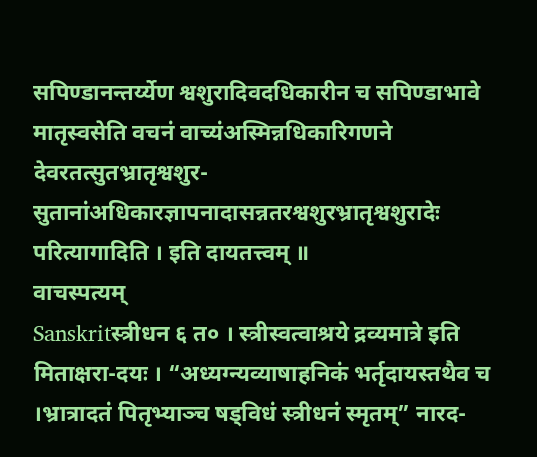सपिण्डानन्तर्य्येण श्वशुरादिवदधिकारीन च सपिण्डाभावे मातृस्वसेति वचनं वाच्यंअस्मिन्नधिकारिगणने देवरतत्सुतभ्रातृश्वशुर-सुतानांअधिकारज्ञापनादासन्नतरश्वशुरभ्रातृश्वशुरादेः परित्यागादिति । इति दायतत्त्वम् ॥
वाचस्पत्यम्
Sanskritस्त्रीधन ६ त० । स्त्रीस्वत्वाश्रये द्रव्यमात्रे इति मिताक्षरा-दयः । “अध्यग्न्यव्याषाहनिकं भर्तृदायस्तथैव च ।भ्रात्रादतं पितृभ्याञ्च षड्विधं स्त्रीधनं स्मृतम्” नारद-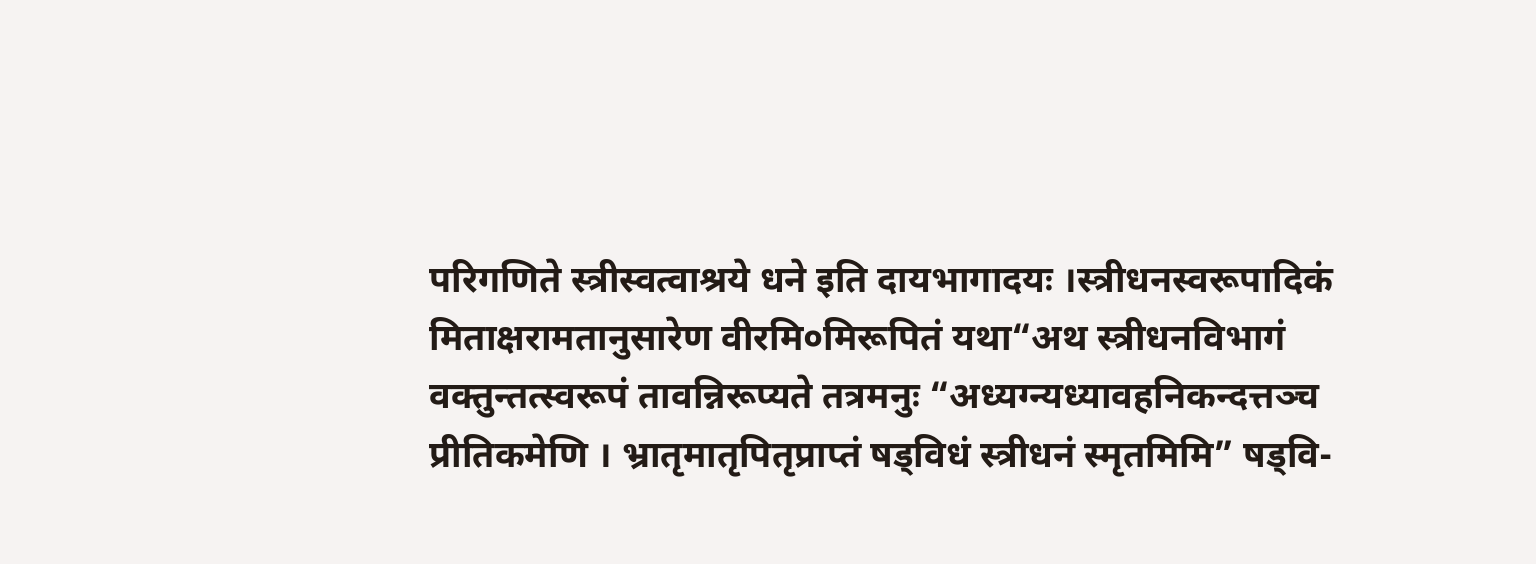परिगणिते स्त्रीस्वत्वाश्रये धने इति दायभागादयः ।स्त्रीधनस्वरूपादिकं मिताक्षरामतानुसारेण वीरमि०मिरूपितं यथा“अथ स्त्रीधनविभागं वक्तुन्तत्स्वरूपं तावन्निरूप्यते तत्रमनुः “अध्यग्न्यध्यावहनिकन्दत्तञ्च प्रीतिकमेणि । भ्रातृमातृपितृप्राप्तं षड्विधं स्त्रीधनं स्मृतमिमि” षड्वि-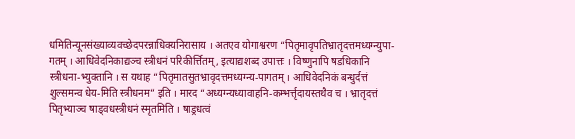धमितिन्यूनसंख्याव्यवच्छेदपरन्नाधिक्यनिरासाय । अतएव योगाश्वरण “पितृमावृपतिभ्रातृदत्तमध्यग्न्युपा-गतम् । आधिवेदनिकाद्यञ्च स्त्रीधनं परिकीर्त्तितम्, इत्याद्यशब्द उपात्तः । विष्णुनापि षडधिकानि स्त्रीधना-भ्युक्तानि । स यथाह “पितृमातसुतभ्रावृदत्तमध्यग्न्य-पागतम् । आधिवेदनिकं बन्धुर्दत्तं शुल्समन्व धेय-मिति स्त्रीधनम” इति । मारद “अध्यग्न्यध्यावाहनि-कम्भर्त्तृदायस्तथैव च । भ्रातृदत्तं पितृभ्याञ्च षाड्वधस्त्रीधनं स्मृतमिति । षाड्रधत्वं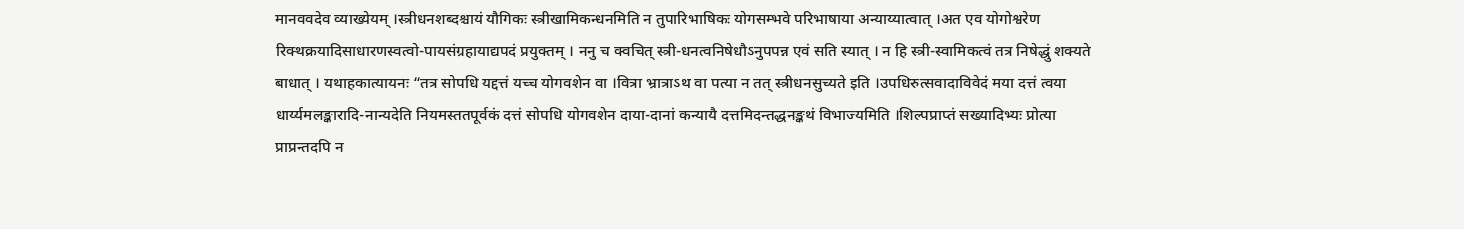मानववदेव व्याख्येयम् ।स्त्रीधनशब्दश्चायं यौगिकः स्त्रीखामिकन्धनमिति न तुपारिभाषिकः योगसम्भवे परिभाषाया अन्याय्यात्वात् ।अत एव योगोश्वरेण रिक्थक्रयादिसाधारणस्वत्वो-पायसंग्रहायाद्यपदं प्रयुक्तम् । ननु च क्वचित् स्त्री-धनत्वनिषेधौऽनुपपन्न एवं सति स्यात् । न हि स्त्री-स्वामिकत्वं तत्र निषेद्धुं शक्यते बाधात् । यथाहकात्यायनः “तत्र सोपधि यद्दत्तं यच्च योगवशेन वा ।वित्रा भ्रात्राऽथ वा पत्या न तत् स्त्रीधनसुच्यते इति ।उपधिरुत्सवादाविवेदं मया दत्तं त्वया धार्य्यमलङ्कारादि-नान्यदेति नियमस्ततपूर्वकं दत्तं सोपधि योगवशेन दाया-दानां कन्यायै दत्तमिदन्तद्धनङ्कथं विभाज्यमिति ।शिल्पप्राप्तं सख्यादिभ्यः प्रोत्या प्राप्रन्तदपि न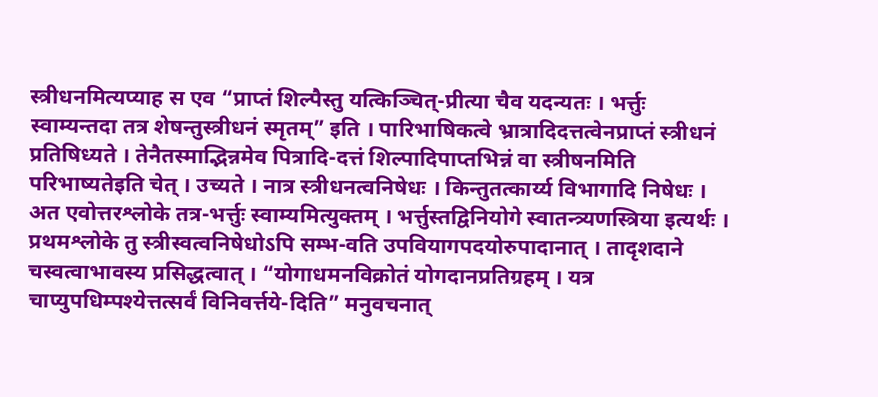स्त्रीधनमित्यप्याह स एव “प्राप्तं शिल्पैस्तु यत्किञ्चित्-प्रीत्या चैव यदन्यतः । भर्त्तुः स्वाम्यन्तदा तत्र शेषन्तुस्त्रीधनं स्मृतम्” इति । पारिभाषिकत्वे भ्रात्रादिदत्तत्वेनप्राप्तं स्त्रीधनं प्रतिषिध्यते । तेनैतस्माद्भिन्नमेव पित्रादि-दत्तं शिल्पादिपाप्तभिन्नं वा स्त्रीषनमिति परिभाष्यतेइति चेत् । उच्यते । नात्र स्त्रीधनत्वनिषेधः । किन्तुतत्कार्य्य विभागादि निषेधः । अत एवोत्तरश्लोके तत्र-भर्त्तुः स्वाम्यमित्युक्तम् । भर्त्तुस्तद्विनियोगे स्वातन्त्र्यणस्त्रिया इत्यर्थः । प्रथमश्लोके तु स्त्रीस्वत्वनिषेधोऽपि सम्भ-वति उपवियागपदयोरुपादानात् । तादृशदाने चस्वत्वाभावस्य प्रसिद्धत्वात् । “योगाधमनविक्रोतं योगदानप्रतिग्रहम् । यत्र चाप्युपधिम्पश्येत्तत्सर्वं विनिवर्त्तये-दिति” मनुवचनात्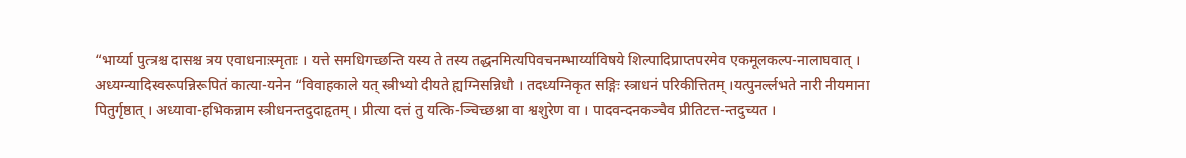“भार्य्या पुत्त्रश्च दासश्च त्रय एवाधनाःस्मृताः । यत्ते समधिगच्छन्ति यस्य ते तस्य तद्धनमित्यपिवचनम्भार्य्याविषये शिल्पादिप्राप्तपरमेव एकमूलकल्प-नालाघवात् । अध्यग्न्यादिस्वरूपन्निरूपितं कात्या-यनेन “विवाहकाले यत् स्त्रीभ्यो दीयते ह्यग्निसन्निधौ । तदध्यग्निकृत सङ्गिः स्त्राधनं परिकीत्तितम् ।यत्पुनर्ल्लभते नारी नीयमाना पितुर्गृष्ठात् । अध्यावा-हभिकन्नाम स्त्रीधनन्तदुदाहृतम् । प्रीत्या दत्तं तु यत्कि-ञ्चिच्छश्ना वा श्वशुरेण वा । पादवन्दनकञ्चैव प्रीतिटत्त-न्तदुच्यत ।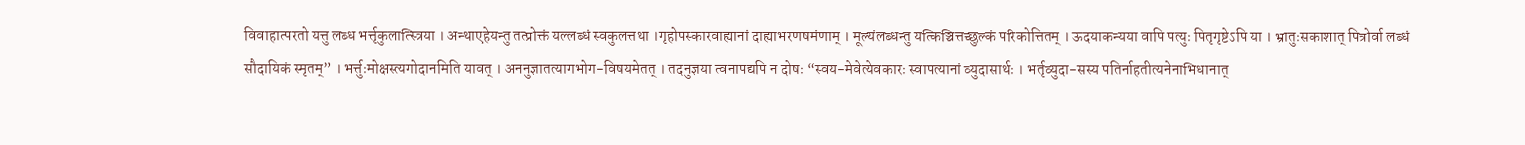विवाहात्परतो यत्तु लब्ध भर्त्तृकुलात्स्त्रिया । अन्थाएहेयन्तु तत्प्रोक्तं यल्लब्धं स्वकुलत्तथा ।गृहोपस्कारवाह्यानां दाह्याभरणषमंणाम् । मूल्यंलब्धन्तु यत्किञ्चित्तच्छुल्कं परिकोत्तितम् । ऊदयाकन्यया वापि पत्युः पितृगृष्टेऽपि या । भ्रातुःसकाशात् पित्रोर्वा लब्धं सौदायिकं स्मृतम्” । भर्त्तुःमोक्षस्त्यगोदानमिति यावत् । अननुज्ञातत्यागभोग-विषयमेतत् । तदनुज्ञया त्वनापद्यपि न दोषः “स्वय-मेवेत्येवकारः स्वापत्यानां व्युदासार्थः । भर्तृव्युदा-सस्य पतिर्नाहतीत्यनेनाभिधानात्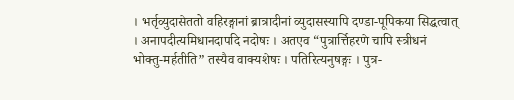। भर्तृव्युदासेततो वहिरङ्गानां ब्रात्रादीनां व्युदासस्यापि दण्डा-पूपिकया सिद्धत्वात् । अनापदीत्यमिधानदापदि नदोषः । अतएव “पुत्रार्त्तिहरणे चापि स्त्रीधनं भोक्तु-मर्हतीति” तस्यैव वाक्यशेषः । पतिरित्यनुषङ्गः । पुत्र-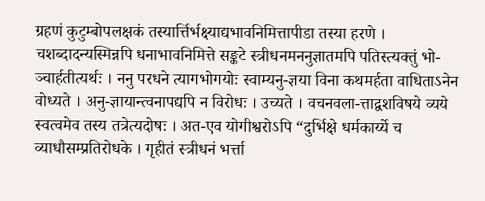ग्रहणं कुटुम्बोपलक्षकं तस्यार्त्तिर्भक्ष्याद्यभावनिमित्तापीडा तस्या हरणे । चशब्दादन्यस्मिन्नपि धनाभावनिमित्ते सङ्कटे स्त्रीधनमननुज्ञातमपि पतिस्त्यक्तुं भो-ञ्चार्हतीत्यर्थः । ननु परधने त्यागभोगयोः स्वाम्यनु-ज्ञया विना कथमर्हता वाधिताऽनेन वोध्यते । अनु-ज्ञायान्त्वनापद्यपि न विरोधः । उच्यते । वचनवला-त्ताद्वशविषये व्यये स्वत्वमेव तस्य तत्रेत्यदोषः । अत-एव योगीश्वरोऽपि “दुर्भिक्षे धर्मकार्य्ये च व्याधौसम्प्रतिरोधके । गृहीतं स्त्रीधनं भर्त्ता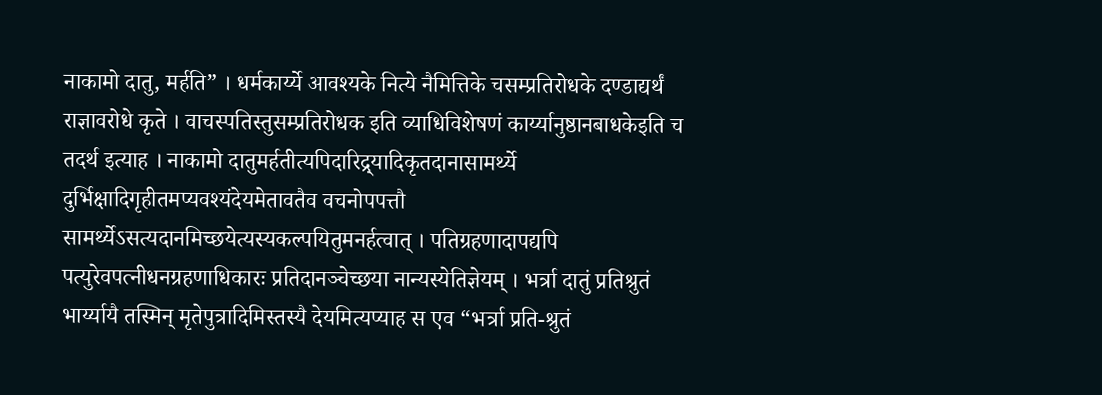नाकामो दातु, मर्हति” । धर्मकार्य्ये आवश्यके नित्ये नैमित्तिके चसम्प्रतिरोधके दण्डाद्यर्थं राज्ञावरोधे कृते । वाचस्पतिस्तुसम्प्रतिरोधक इति व्याधिविशेषणं कार्य्यानुष्ठानबाधकेइति च तदर्थ इत्याह । नाकामो दातुमर्हतीत्यपिदारिद्र्यादिकृतदानासामर्थ्ये दुर्भिक्षादिगृहीतमप्यवश्यंदेयमेतावतैव वचनोपपत्तौ सामर्थ्येऽसत्यदानमिच्छयेत्यस्यकल्पयितुमनर्हत्वात् । पतिग्रहणादापद्यपि पत्युरेवपत्नीधनग्रहणाधिकारः प्रतिदानञ्चेच्छया नान्यस्येतिज्ञेयम् । भर्त्रा दातुं प्रतिश्रुतं भार्य्यायै तस्मिन् मृतेपुत्रादिमिस्तस्यै देयमित्यप्याह स एव “भर्त्रा प्रति-श्रुतं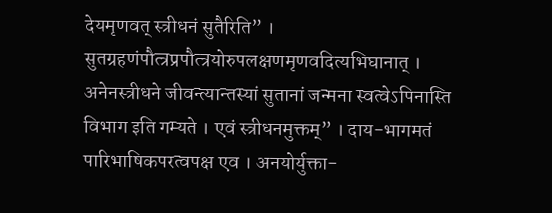देयमृणवत् स्त्रीधनं सुतैरिति” । सुतग्रहणंपौत्त्रप्रपौत्त्रयोरुपलक्षणमृणवदित्यभिघानात् । अनेनस्त्रीधने जीवन्त्यान्तस्यां सुतानां जन्मना स्वत्वेऽपिनास्ति विभाग इति गम्यते । एवं स्त्रीधनमुक्तम्” । दाय-भागमतं पारिभाषिकपरत्वपक्ष एव । अनयोर्युक्ता-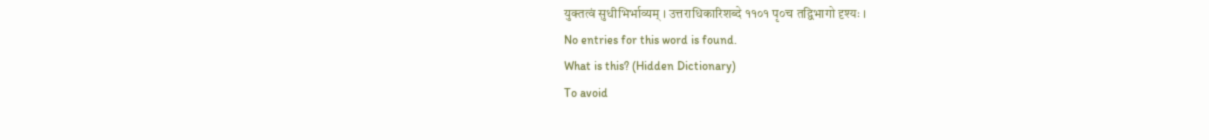युक्तत्वं सुधीभिर्भाव्यम् । उत्तराधिकारिशब्दे ११०१ पृ०च तद्विभागो दृश्यः ।
No entries for this word is found.
What is this? (Hidden Dictionary)
To avoid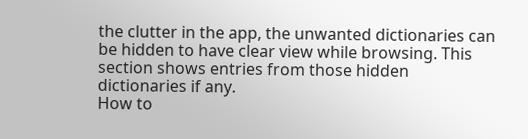the clutter in the app, the unwanted dictionaries can be hidden to have clear view while browsing. This section shows entries from those hidden dictionaries if any.
How to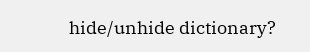hide/unhide dictionary?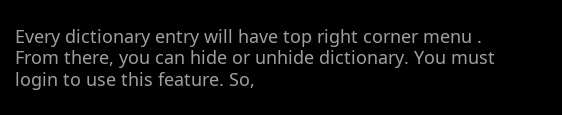Every dictionary entry will have top right corner menu . From there, you can hide or unhide dictionary. You must login to use this feature. So,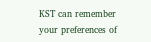KST can remember your preferences of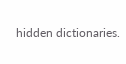hidden dictionaries.